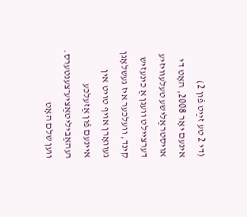(די 2 טע זײַט פֿון 2)
אינעם יאָר 2008, האָט די אויסטראַלישע טעלעוויזיע דערציילט וועגן אַ כינעזיש קינד, וועלכער איז געשלאָגן געוואָרן אויף טויט אין איינעם פֿון אַזעלכע רעהאַביליטאַציע־צענטערס. ווען שלם האָט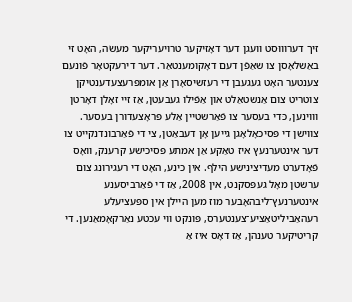זיך דערוווּסט וועגן דער דאָזיקער טרויעריקער מעשׂה, האָט זי באַשלאָסן צו שאַפֿן דעם דאָקומענטאַר. דער דירעקטאָר פֿונעם צענטער האָט געגעבן די רעזשיסאָרן אַן אומפּרעצעדענטיקן צוטריט צום אַנשטאַלט און אַפֿילו געבעטן, אַז זיי זאָלן דאָרטן וווינען, כּדי בעסער צו פֿאַרשטיין אַלע פּראָצעדורן בעסער.
צווישן די פּסיכאָלאָגן גייען אָן דעבאַטן, צי די פֿאַרבונדנקייט צו דער אינטערנעץ איז טאַקע אַן אמתע פּסיכישע קרענק, וואָס פֿאָדערט מעדיצינישע הילף. אין כינע, האָט די רעגירונג צום ערשטן מאָל געפּסקנט, אין 2008, אַז די פֿאַרביסענע אינטערנעץ־ליבהאָבער מוז מען היילן אין ספּעציעלע רעהאַביליטאַציע־צענטערס, פּונקט ווי עכטע נאַרקאָמאַנען. די קריטיקער טענהן, אַז דאָס איז אַ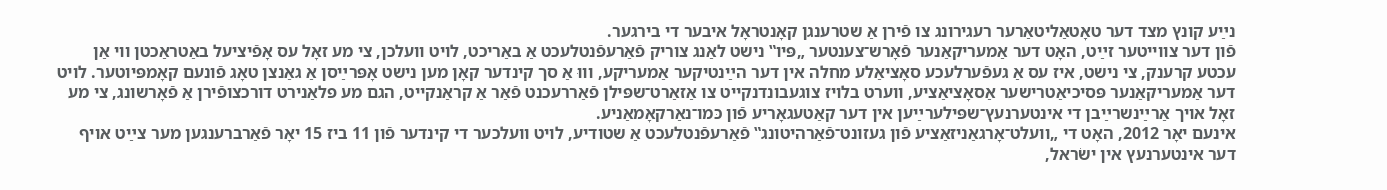נײַע קונץ מצד דער טאָטאַליטאַרער רעגירונג צו פֿירן אַ שטרענגן קאָנטראָל איבער די בירגער.
פֿון דער צווייטער זײַט, האָט דער אַמעריקאַנער פֿאָרש־צענטער „פּיו‟ נישט לאַנג צוריק פֿאַרעפֿנטלעכט אַ באַריכט, לויט וועלכן, צי מע זאָל עס אָפֿיציעל באַטראַכטן ווי אַן עכטע קרענק, צי נישט, איז עס אַ געפֿערלעכע סאָציאַלע מחלה אין דער הײַנטיקער אַמעריקע, וווּ אַ סך קינדער קאָן מען נישט אָפּרײַסן אַ גאַנצן טאָג פֿונעם קאָמפּיוטער. לויט דער אַמעריקאַנער פּסיכיאַטרישער אַסאָציאַציע, ווערט בלויז צוגעבונדנקייט צו אַזאַרט־שפּילן פֿאַררעכנט פֿאַר אַ קראַנקייט, הגם מע פּלאַנירט דורכצופֿירן אַ פֿאָרשונג, צי מע זאָל אויך אַרײַנשרײַבן די אינטערנעץ־שפּילערײַען אין דער קאַטעגאָריע פֿון כּמו־נאַרקאָמאַניע.
אינעם יאָר 2012, האָט די „וועלט־אָרגאַניזאַציע פֿון געזונט־פֿאַרהיטונג‟ פֿאַרעפֿנטלעכט אַ שטודיע, לויט וועלכער די קינדער פֿון 11 ביז 15 יאָר פֿאַרברענגען מער צײַט אויף דער אינטערנעץ אין ישׂראל,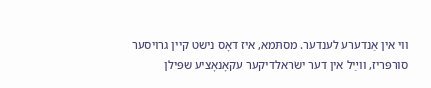ווי אין אַנדערע לענדער. מסתּמא, איז דאָס נישט קיין גרויסער סורפּריז, ווײַל אין דער ישׂראלדיקער עקאָנאָציע שפּילן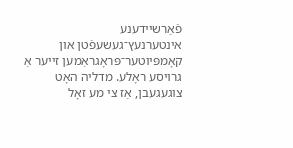פֿאַרשיידענע אינטערנעץ־געשעפֿטן און קאָמפּיוטער־פּראָגראַמען זייער אַ גרויסע ראָלע. מדליה האָט צוגעגעבן, אַז צי מע זאָל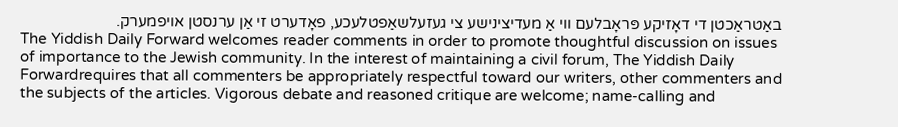באַטראַכטן די דאָזיקע פּראָבלעם ווי אַ מעדיצינישע צי געזעלשאַפטלעכע, פאָדערט זי אַן ערנסטן אויפמערק.
The Yiddish Daily Forward welcomes reader comments in order to promote thoughtful discussion on issues of importance to the Jewish community. In the interest of maintaining a civil forum, The Yiddish Daily Forwardrequires that all commenters be appropriately respectful toward our writers, other commenters and the subjects of the articles. Vigorous debate and reasoned critique are welcome; name-calling and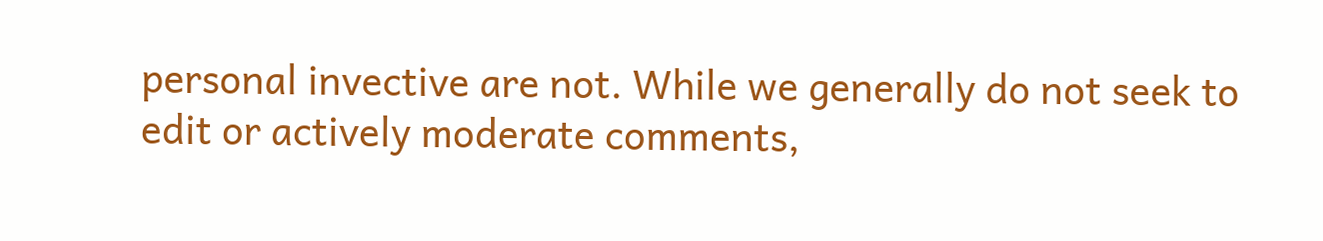personal invective are not. While we generally do not seek to edit or actively moderate comments,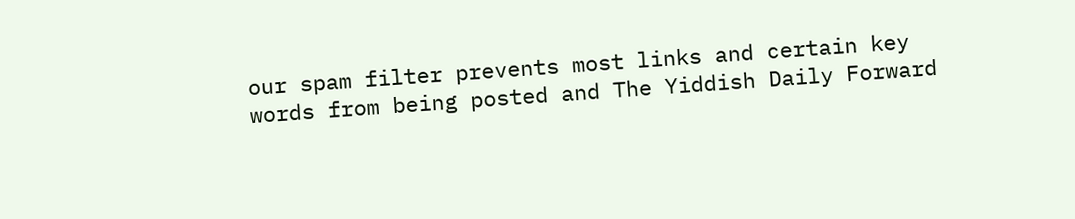our spam filter prevents most links and certain key words from being posted and The Yiddish Daily Forward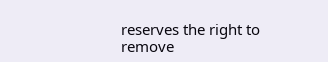reserves the right to remove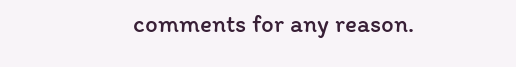comments for any reason.